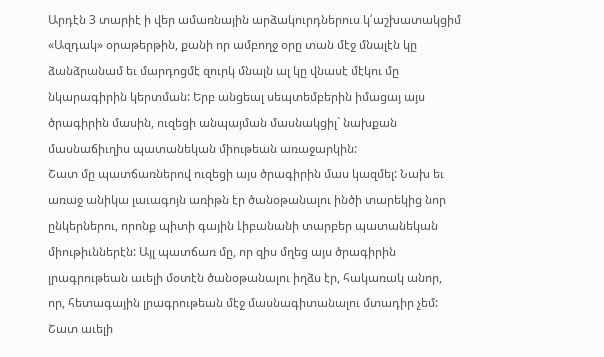Արդէն 3 տարիէ ի վեր ամառնային արձակուրդներուս կ՛աշխատակցիմ «Ազդակ» օրաթերթին, քանի որ ամբողջ օրը տան մէջ մնալէն կը ձանձրանամ եւ մարդոցմէ զուրկ մնալն ալ կը վնասէ մէկու մը նկարագիրին կերտման: Երբ անցեալ սեպտեմբերին իմացայ այս ծրագիրին մասին, ուզեցի անպայման մասնակցիլ` նախքան մասնաճիւղիս պատանեկան միութեան առաջարկին:
Շատ մը պատճառներով ուզեցի այս ծրագիրին մաս կազմել: Նախ եւ առաջ անիկա լաւագոյն առիթն էր ծանօթանալու ինծի տարեկից նոր ընկերներու, որոնք պիտի գային Լիբանանի տարբեր պատանեկան միութիւններէն: Այլ պատճառ մը, որ զիս մղեց այս ծրագիրին լրագրութեան աւելի մօտէն ծանօթանալու իղձս էր, հակառակ անոր, որ, հետագային լրագրութեան մէջ մասնագիտանալու մտադիր չեմ: Շատ աւելի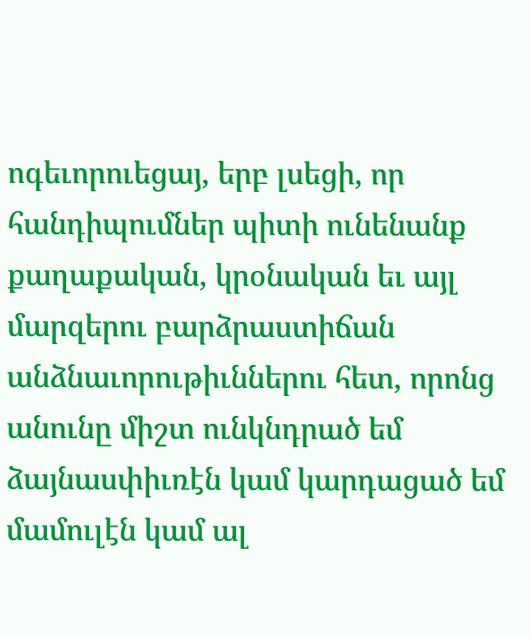ոգեւորուեցայ, երբ լսեցի, որ հանդիպումներ պիտի ունենանք քաղաքական, կրօնական եւ այլ մարզերու բարձրաստիճան անձնաւորութիւններու հետ, որոնց անունը միշտ ունկնդրած եմ ձայնասփիւռէն կամ կարդացած եմ մամուլէն կամ ալ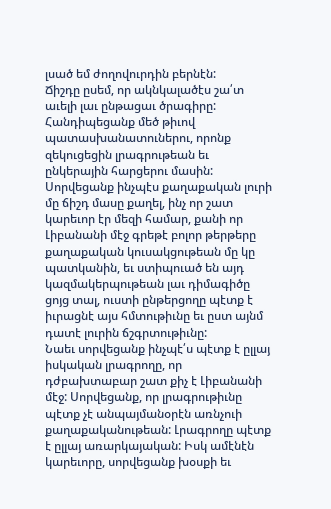լսած եմ ժողովուրդին բերնէն:
Ճիշդը ըսեմ, որ ակնկալածէս շա՛տ աւելի լաւ ընթացաւ ծրագիրը: Հանդիպեցանք մեծ թիւով պատասխանատուներու, որոնք զեկուցեցին լրագրութեան եւ ընկերային հարցերու մասին: Սորվեցանք ինչպէս քաղաքական լուրի մը ճիշդ մասը քաղել, ինչ որ շատ կարեւոր էր մեզի համար, քանի որ Լիբանանի մէջ գրեթէ բոլոր թերթերը քաղաքական կուսակցութեան մը կը պատկանին, եւ ստիպուած են այդ կազմակերպութեան լաւ դիմագիծը ցոյց տալ, ուստի ընթերցողը պէտք է իւրացնէ այս հմտութիւնը եւ ըստ այնմ դատէ լուրին ճշգրտութիւնը:
Նաեւ սորվեցանք ինչպէ՛ս պէտք է ըլլայ իսկական լրագրողը, որ դժբախտաբար շատ քիչ է Լիբանանի մէջ: Սորվեցանք, որ լրագրութիւնը պէտք չէ անպայմանօրէն առնչուի քաղաքականութեան: Լրագրողը պէտք է ըլլայ առարկայական: Իսկ ամէնէն կարեւորը, սորվեցանք խօսքի եւ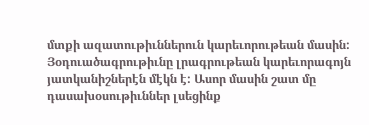մտքի ազատութիւններուն կարեւորութեան մասին:
Յօդուածագրութիւնը լրագրութեան կարեւորագոյն յատկանիշներէն մէկն է: Ասոր մասին շատ մը դասախօսութիւններ լսեցինք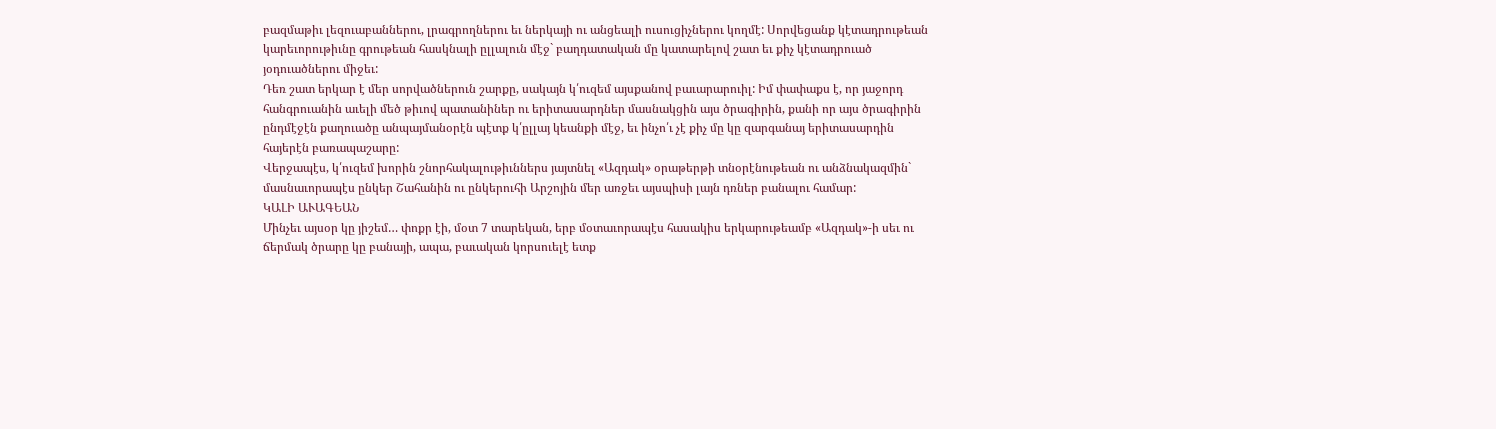բազմաթիւ լեզուաբաններու, լրագրողներու եւ ներկայի ու անցեալի ուսուցիչներու կողմէ: Սորվեցանք կէտադրութեան կարեւորութիւնը գրութեան հասկնալի ըլլալուն մէջ` բաղդատական մը կատարելով շատ եւ քիչ կէտադրուած յօդուածներու միջեւ:
Դեռ շատ երկար է մեր սորվածներուն շարքը, սակայն կ՛ուզեմ այսքանով բաւարարուիլ: Իմ փափաքս է, որ յաջորդ հանգրուանին աւելի մեծ թիւով պատանիներ ու երիտասարդներ մասնակցին այս ծրագիրին, քանի որ այս ծրագիրին ընդմէջէն քաղուածը անպայմանօրէն պէտք կ՛ըլլայ կեանքի մէջ, եւ ինչո՛ւ չէ քիչ մը կը զարգանայ երիտասարդին հայերէն բառապաշարը:
Վերջապէս, կ՛ուզեմ խորին շնորհակալութիւններս յայտնել «Ազդակ» օրաթերթի տնօրէնութեան ու անձնակազմին` մասնաւորապէս ընկեր Շահանին ու ընկերուհի Արշոյին մեր առջեւ այսպիսի լայն դռներ բանալու համար:
ԿԱԼԻ ԱՒԱԳԵԱՆ
Մինչեւ այսօր կը յիշեմ… փոքր էի, մօտ 7 տարեկան, երբ մօտաւորապէս հասակիս երկարութեամբ «Ազդակ»-ի սեւ ու ճերմակ ծրարը կը բանայի, ապա, բաւական կորսուելէ ետք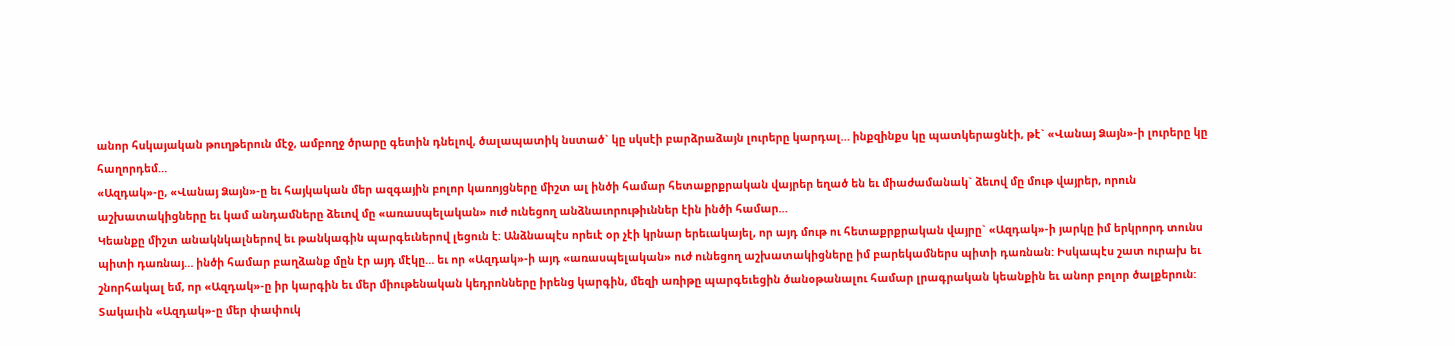անոր հսկայական թուղթերուն մէջ, ամբողջ ծրարը գետին դնելով, ծալապատիկ նստած` կը սկսէի բարձրաձայն լուրերը կարդալ… ինքզինքս կը պատկերացնէի, թէ` «Վանայ Ձայն»-ի լուրերը կը հաղորդեմ…
«Ազդակ»-ը, «Վանայ Ձայն»-ը եւ հայկական մեր ազգային բոլոր կառոյցները միշտ ալ ինծի համար հետաքրքրական վայրեր եղած են եւ միաժամանակ` ձեւով մը մութ վայրեր, որուն աշխատակիցները եւ կամ անդամները ձեւով մը «առասպելական» ուժ ունեցող անձնաւորութիւններ էին ինծի համար…
Կեանքը միշտ անակնկալներով եւ թանկագին պարգեւներով լեցուն է: Անձնապէս որեւէ օր չէի կրնար երեւակայել, որ այդ մութ ու հետաքրքրական վայրը` «Ազդակ»-ի յարկը իմ երկրորդ տունս պիտի դառնայ… ինծի համար բաղձանք մըն էր այդ մէկը… եւ որ «Ազդակ»-ի այդ «առասպելական» ուժ ունեցող աշխատակիցները իմ բարեկամներս պիտի դառնան: Իսկապէս շատ ուրախ եւ շնորհակալ եմ, որ «Ազդակ»-ը իր կարգին եւ մեր միութենական կեդրոնները իրենց կարգին, մեզի առիթը պարգեւեցին ծանօթանալու համար լրագրական կեանքին եւ անոր բոլոր ծալքերուն: Տակաւին «Ազդակ»-ը մեր փափուկ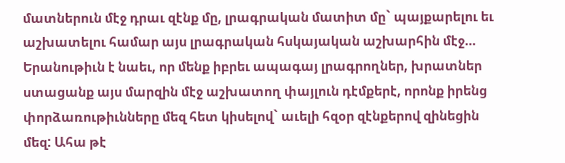մատներուն մէջ դրաւ զէնք մը, լրագրական մատիտ մը` պայքարելու եւ աշխատելու համար այս լրագրական հսկայական աշխարհին մէջ… Երանութիւն է նաեւ, որ մենք իբրեւ ապագայ լրագրողներ, խրատներ ստացանք այս մարզին մէջ աշխատող փայլուն դէմքերէ, որոնք իրենց փորձառութիւնները մեզ հետ կիսելով` աւելի հզօր զէնքերով զինեցին մեզ: Ահա թէ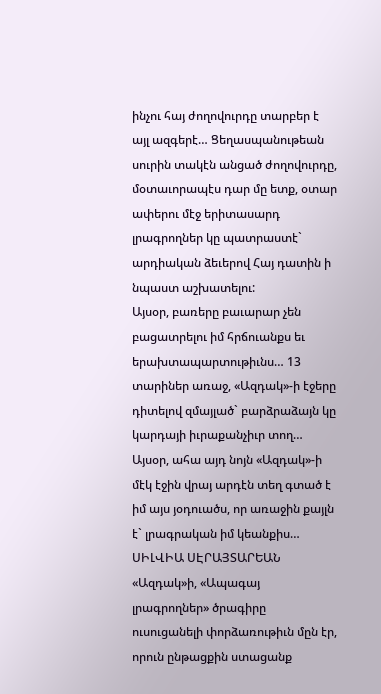ինչու հայ ժողովուրդը տարբեր է այլ ազգերէ… Ցեղասպանութեան սուրին տակէն անցած ժողովուրդը, մօտաւորապէս դար մը ետք, օտար ափերու մէջ երիտասարդ լրագրողներ կը պատրաստէ` արդիական ձեւերով Հայ դատին ի նպաստ աշխատելու:
Այսօր, բառերը բաւարար չեն բացատրելու իմ հրճուանքս եւ երախտապարտութիւնս… 13 տարիներ առաջ, «Ազդակ»-ի էջերը դիտելով զմայլած` բարձրաձայն կը կարդայի իւրաքանչիւր տող… Այսօր, ահա այդ նոյն «Ազդակ»-ի մէկ էջին վրայ արդէն տեղ գտած է իմ այս յօդուածս, որ առաջին քայլն է` լրագրական իմ կեանքիս…
ՍԻԼՎԻԱ ՍԷՐԱՅՏԱՐԵԱՆ
«Ազդակ»ի, «Ապագայ լրագրողներ» ծրագիրը ուսուցանելի փորձառութիւն մըն էր, որուն ընթացքին ստացանք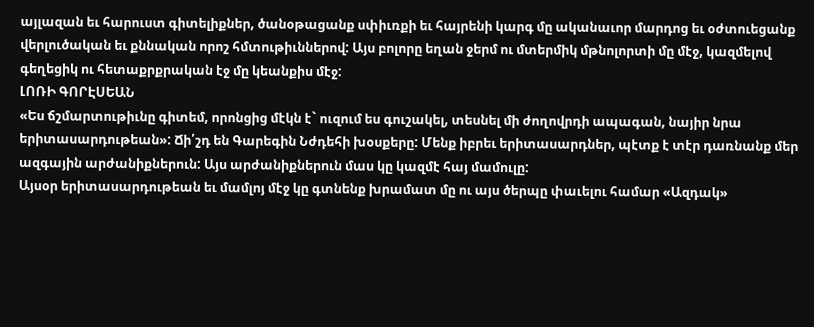այլազան եւ հարուստ գիտելիքներ, ծանօթացանք սփիւռքի եւ հայրենի կարգ մը ականաւոր մարդոց եւ օժտուեցանք վերլուծական եւ քննական որոշ հմտութիւններով: Այս բոլորը եղան ջերմ ու մտերմիկ մթնոլորտի մը մէջ, կազմելով գեղեցիկ ու հետաքրքրական էջ մը կեանքիս մէջ:
ԼՈՌԻ ԳՈՐԷՍԵԱՆ
«Ես ճշմարտութիւնը գիտեմ, որոնցից մէկն է` ուզում ես գուշակել, տեսնել մի ժողովրդի ապագան, նայիր նրա երիտասարդութեան»: Ճի՛շդ են Գարեգին Նժդեհի խօսքերը: Մենք իբրեւ երիտասարդներ, պէտք է տէր դառնանք մեր ազգային արժանիքներուն: Այս արժանիքներուն մաս կը կազմէ հայ մամուլը:
Այսօր երիտասարդութեան եւ մամլոյ մէջ կը գտնենք խրամատ մը ու այս ծերպը փաւելու համար «Ազդակ»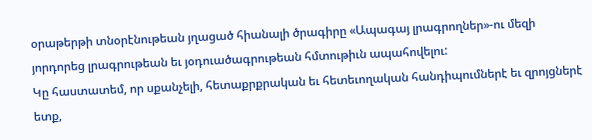օրաթերթի տնօրէնութեան յղացած հիանալի ծրագիրը «Ապագայ լրագրողներ»-ու մեզի յորդորեց լրագրութեան եւ յօդուածագրութեան հմտութիւն ապահովելու:
Կը հաստատեմ, որ սքանչելի, հետաքրքրական եւ հետեւողական հանդիպումներէ եւ զրոյցներէ ետք,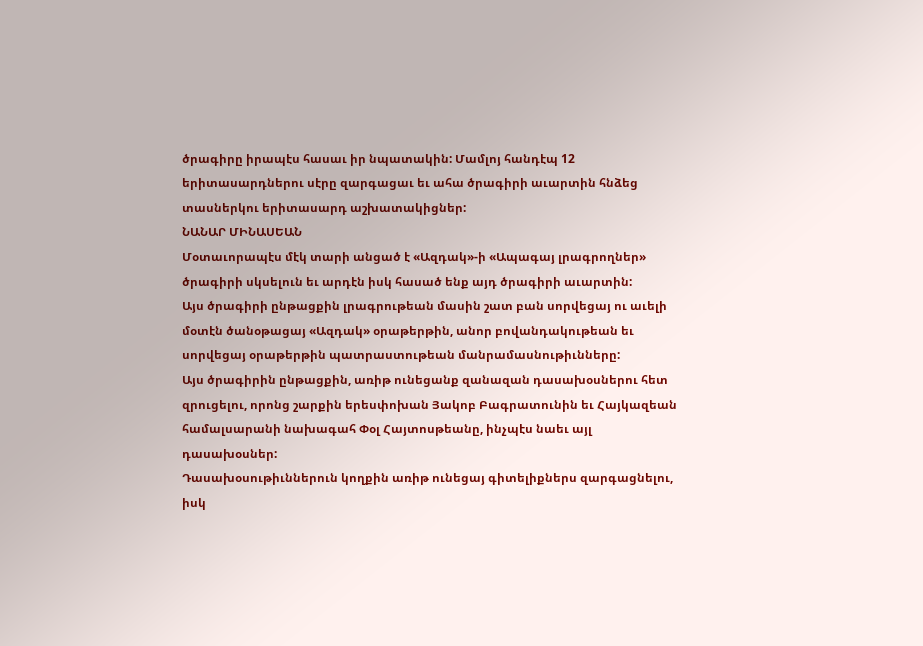ծրագիրը իրապէս հասաւ իր նպատակին: Մամլոյ հանդէպ 12 երիտասարդներու սէրը զարգացաւ եւ ահա ծրագիրի աւարտին հնձեց տասներկու երիտասարդ աշխատակիցներ:
ՆԱՆԱՐ ՄԻՆԱՍԵԱՆ
Մօտաւորապէս մէկ տարի անցած է «Ազդակ»-ի «Ապագայ լրագրողներ» ծրագիրի սկսելուն եւ արդէն իսկ հասած ենք այդ ծրագիրի աւարտին:
Այս ծրագիրի ընթացքին լրագրութեան մասին շատ բան սորվեցայ ու աւելի մօտէն ծանօթացայ «Ազդակ» օրաթերթին, անոր բովանդակութեան եւ սորվեցայ օրաթերթին պատրաստութեան մանրամասնութիւնները:
Այս ծրագիրին ընթացքին, առիթ ունեցանք զանազան դասախօսներու հետ զրուցելու, որոնց շարքին երեսփոխան Յակոբ Բագրատունին եւ Հայկազեան համալսարանի նախագահ Փօլ Հայտոսթեանը, ինչպէս նաեւ այլ դասախօսներ:
Դասախօսութիւններուն կողքին առիթ ունեցայ գիտելիքներս զարգացնելու, իսկ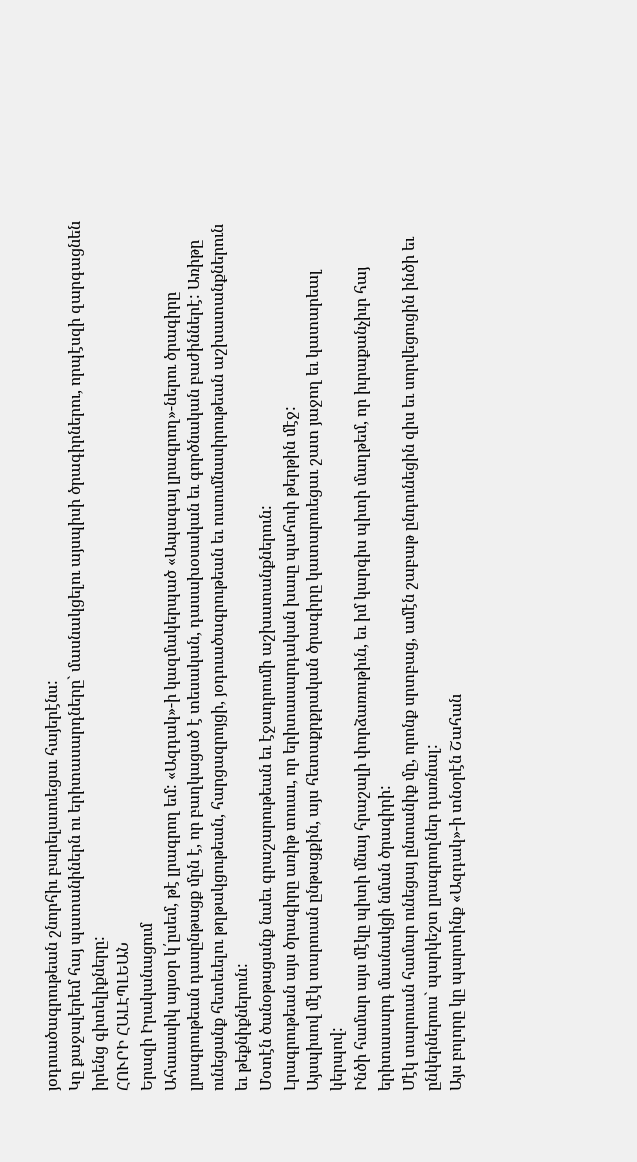յօդուածագրութեան շնորհիւ բարելաւուեցաւ հայերէնս:
Կը քաջալերեմ հայ պատանիներն ու երիտասարդները` մասնակցելու այսպիսի ծրագիրներու, որպէսզի զարգացնեն իրենց գիտելիքները:
ՀՈՒՐԻ ՀԱԼԷՊԼԵԱՆ
Երազի Իրականացում
Ահաւասիկ այսօր կ՛ըսեմ, թէ լրագրող եմ: «Ազդակ»-ի կազմակերպած «Ապագայ լրագրող»-ներու ծրագիրը լրագրութեան դասընթացք մըն է, որ բաղկացած է տեսական, դասախօսական եւ գործնական բաժիններէ: Առիթը ունեցանք հետեւելու թղթակցութեան, հարցազրոյցի, յօդուածագրութեան եւ ուսումնասիրութեան աշխատանքներուն եւ թեքնիքներուն:
Մօտէն ծանօթացանք նաեւ գրաշարութեան եւ էջադրումի աշխատանքներուն:
Լրագրութեան այս ծրագիրը առիթ տուաւ, որ երիտասարդական խաւը պահուի թերթին մէջ:
Այսպիսով մէկ տարուան ընթացքին, այս հետաքրքրական ծրագիրը կատարուեցաւ շատ յաջող եւ կատարեալ կերպով:
Ինծի համար այս մէկը պիտի մնայ հրաշալի փորձառութիւն, եւ իմ կարգիս պիտի մաղթեմ, որ իւրաքանչիւր հայ երիտասարդ մասնակցի նման ծրագիրի:
Մէկ տարուան համար ունեցայ ընտանիք մը, որոնք սրտբաց, ամէն շաբաթ ընդունեցին զիս եւ սորվեցուցին ինծի եւ ընկերներուս` պարկեշտ լրագրողներ դառնալ:
Այս բոլորը կը պարտինք «Ազդակ»-ի տնօրէն Շահան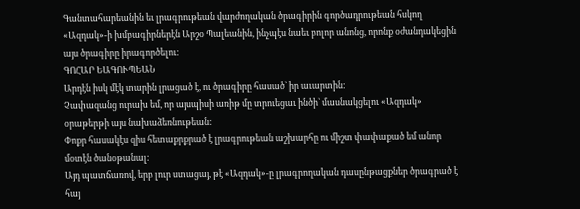Գանտահարեանին եւ լրագրութեան վարժողական ծրագիրին գործադրութեան հսկող «Ազդակ»-ի խմբագիրներէն Արշօ Պալեանին, ինչպէս նաեւ բոլոր անոնց, որոնք օժանդակեցին այս ծրագիրը իրագործելու:
ԳՈՀԱՐ ԵԱԳՈՒՊԵԱՆ
Արդէն իսկ մէկ տարին լրացած է, ու ծրագիրը հասած` իր աւարտին:
Չափազանց ուրախ եմ, որ այսպիսի առիթ մը տրուեցաւ ինծի` մասնակցելու «Ազդակ» օրաթերթի այս նախաձեռնութեան:
Փոքր հասակէս զիս հետաքրքրած է լրագրութեան աշխարհը ու միշտ փափաքած եմ անոր մօտէն ծանօթանալ:
Այդ պատճառով, երբ լուր ստացայ, թէ «Ազդակ»-ը լրագրողական դասընթացքներ ծրագրած է հայ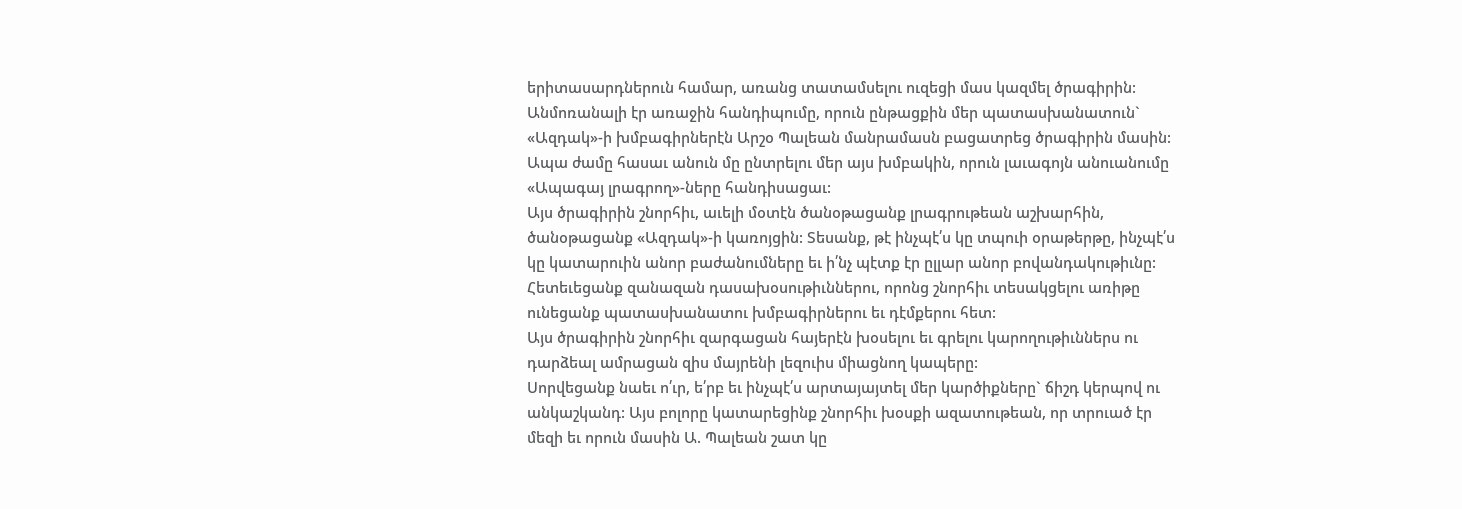երիտասարդներուն համար, առանց տատամսելու ուզեցի մաս կազմել ծրագիրին:
Անմոռանալի էր առաջին հանդիպումը, որուն ընթացքին մեր պատասխանատուն` «Ազդակ»-ի խմբագիրներէն Արշօ Պալեան մանրամասն բացատրեց ծրագիրին մասին:
Ապա ժամը հասաւ անուն մը ընտրելու մեր այս խմբակին, որուն լաւագոյն անուանումը «Ապագայ լրագրող»-ները հանդիսացաւ:
Այս ծրագիրին շնորհիւ, աւելի մօտէն ծանօթացանք լրագրութեան աշխարհին, ծանօթացանք «Ազդակ»-ի կառոյցին: Տեսանք, թէ ինչպէ՛ս կը տպուի օրաթերթը, ինչպէ՛ս կը կատարուին անոր բաժանումները եւ ի՛նչ պէտք էր ըլլար անոր բովանդակութիւնը:
Հետեւեցանք զանազան դասախօսութիւններու, որոնց շնորհիւ տեսակցելու առիթը ունեցանք պատասխանատու խմբագիրներու եւ դէմքերու հետ:
Այս ծրագիրին շնորհիւ զարգացան հայերէն խօսելու եւ գրելու կարողութիւններս ու դարձեալ ամրացան զիս մայրենի լեզուիս միացնող կապերը:
Սորվեցանք նաեւ ո՛ւր, ե՛րբ եւ ինչպէ՛ս արտայայտել մեր կարծիքները` ճիշդ կերպով ու անկաշկանդ: Այս բոլորը կատարեցինք շնորհիւ խօսքի ազատութեան, որ տրուած էր մեզի եւ որուն մասին Ա. Պալեան շատ կը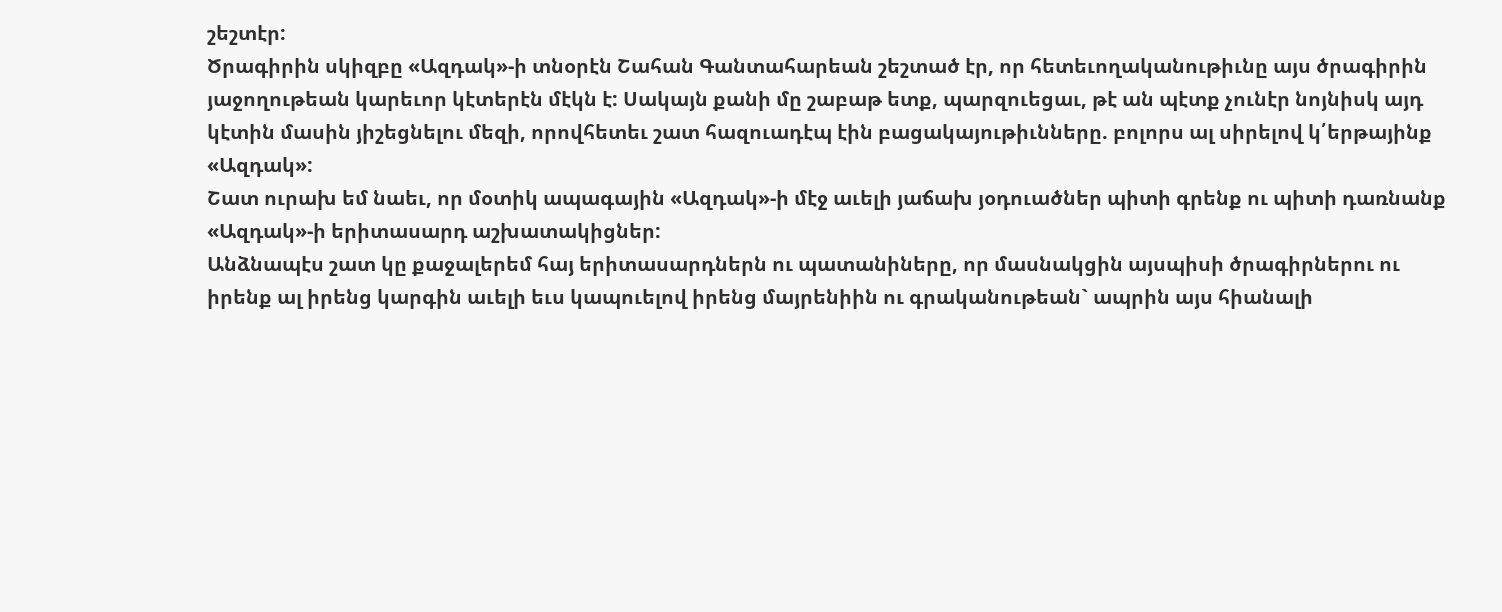շեշտէր:
Ծրագիրին սկիզբը «Ազդակ»-ի տնօրէն Շահան Գանտահարեան շեշտած էր, որ հետեւողականութիւնը այս ծրագիրին յաջողութեան կարեւոր կէտերէն մէկն է: Սակայն քանի մը շաբաթ ետք, պարզուեցաւ, թէ ան պէտք չունէր նոյնիսկ այդ կէտին մասին յիշեցնելու մեզի, որովհետեւ շատ հազուադէպ էին բացակայութիւնները. բոլորս ալ սիրելով կ՛երթայինք «Ազդակ»:
Շատ ուրախ եմ նաեւ, որ մօտիկ ապագային «Ազդակ»-ի մէջ աւելի յաճախ յօդուածներ պիտի գրենք ու պիտի դառնանք «Ազդակ»-ի երիտասարդ աշխատակիցներ:
Անձնապէս շատ կը քաջալերեմ հայ երիտասարդներն ու պատանիները, որ մասնակցին այսպիսի ծրագիրներու ու իրենք ալ իրենց կարգին աւելի եւս կապուելով իրենց մայրենիին ու գրականութեան` ապրին այս հիանալի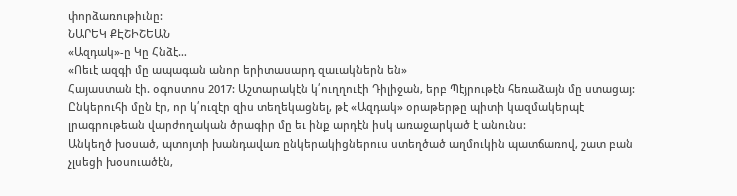փորձառութիւնը:
ՆԱՐԵԿ ՔԷՇԻՇԵԱՆ
«Ազդակ»-ը Կը Հնձէ…
«Ոեւէ ազգի մը ապագան անոր երիտասարդ զաւակներն են»
Հայաստան էի. օգոստոս 2017: Աշտարակէն կ՛ուղղուէի Դիլիջան, երբ Պէյրութէն հեռաձայն մը ստացայ: Ընկերուհի մըն էր, որ կ՛ուզէր զիս տեղեկացնել, թէ «Ազդակ» օրաթերթը պիտի կազմակերպէ լրագրութեան վարժողական ծրագիր մը եւ ինք արդէն իսկ առաջարկած է անունս:
Անկեղծ խօսած, պտոյտի խանդավառ ընկերակիցներուս ստեղծած աղմուկին պատճառով, շատ բան չլսեցի խօսուածէն,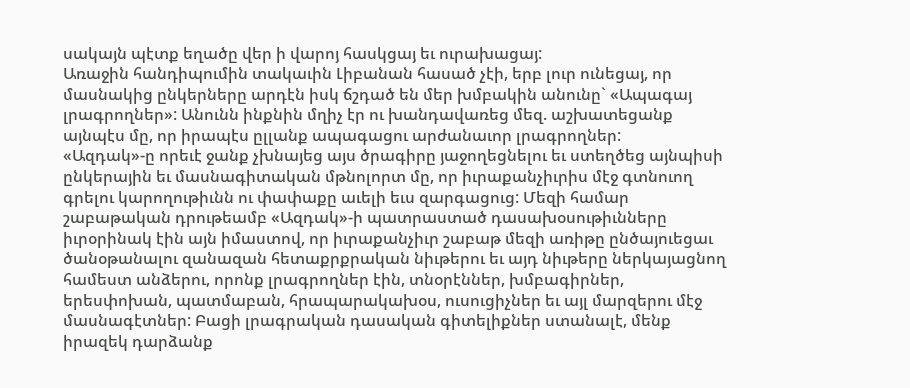սակայն պէտք եղածը վեր ի վարոյ հասկցայ եւ ուրախացայ:
Առաջին հանդիպումին տակաւին Լիբանան հասած չէի, երբ լուր ունեցայ, որ մասնակից ընկերները արդէն իսկ ճշդած են մեր խմբակին անունը` «Ապագայ լրագրողներ»: Անունն ինքնին մղիչ էր ու խանդավառեց մեզ. աշխատեցանք այնպէս մը, որ իրապէս ըլլանք ապագացու արժանաւոր լրագրողներ:
«Ազդակ»-ը որեւէ ջանք չխնայեց այս ծրագիրը յաջողեցնելու եւ ստեղծեց այնպիսի ընկերային եւ մասնագիտական մթնոլորտ մը, որ իւրաքանչիւրիս մէջ գտնուող գրելու կարողութիւնն ու փափաքը աւելի եւս զարգացուց: Մեզի համար շաբաթական դրութեամբ «Ազդակ»-ի պատրաստած դասախօսութիւնները իւրօրինակ էին այն իմաստով, որ իւրաքանչիւր շաբաթ մեզի առիթը ընծայուեցաւ ծանօթանալու զանազան հետաքրքրական նիւթերու եւ այդ նիւթերը ներկայացնող համեստ անձերու, որոնք լրագրողներ էին, տնօրէններ, խմբագիրներ, երեսփոխան, պատմաբան, հրապարակախօս, ուսուցիչներ եւ այլ մարզերու մէջ մասնագէտներ: Բացի լրագրական դասական գիտելիքներ ստանալէ, մենք իրազեկ դարձանք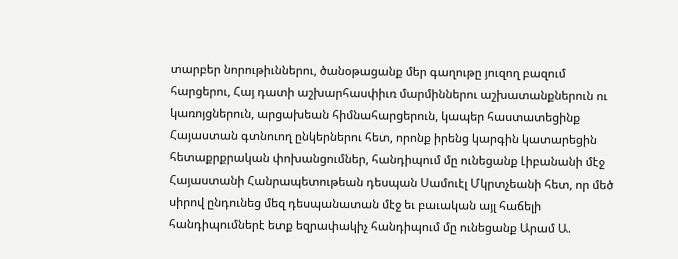տարբեր նորութիւններու, ծանօթացանք մեր գաղութը յուզող բազում հարցերու, Հայ դատի աշխարհասփիւռ մարմիններու աշխատանքներուն ու կառոյցներուն, արցախեան հիմնահարցերուն, կապեր հաստատեցինք Հայաստան գտնուող ընկերներու հետ, որոնք իրենց կարգին կատարեցին հետաքրքրական փոխանցումներ, հանդիպում մը ունեցանք Լիբանանի մէջ Հայաստանի Հանրապետութեան դեսպան Սամուէլ Մկրտչեանի հետ, որ մեծ սիրով ընդունեց մեզ դեսպանատան մէջ եւ բաւական այլ հաճելի հանդիպումներէ ետք եզրափակիչ հանդիպում մը ունեցանք Արամ Ա.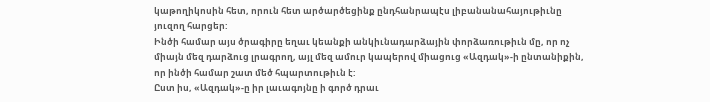կաթողիկոսին հետ, որուն հետ արծարծեցինք ընդհանրապէս լիբանանահայութիւնը յուզող հարցեր:
Ինծի համար այս ծրագիրը եղաւ կեանքի անկիւնադարձային փորձառութիւն մը, որ ոչ միայն մեզ դարձուց լրագրող, այլ մեզ ամուր կապերով միացուց «Ազդակ»-ի ընտանիքին, որ ինծի համար շատ մեծ հպարտութիւն է:
Ըստ իս, «Ազդակ»-ը իր լաւագոյնը ի գործ դրաւ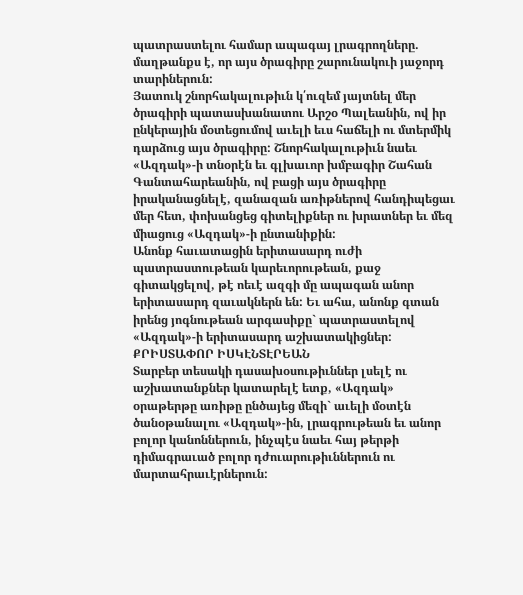պատրաստելու համար ապագայ լրագրողները. մաղթանքս է, որ այս ծրագիրը շարունակուի յաջորդ տարիներուն:
Յատուկ շնորհակալութիւն կ՛ուզեմ յայտնել մեր ծրագիրի պատասխանատու Արշօ Պալեանին, ով իր ընկերային մօտեցումով աւելի եւս հաճելի ու մտերմիկ դարձուց այս ծրագիրը: Շնորհակալութիւն նաեւ «Ազդակ»-ի տնօրէն եւ գլխաւոր խմբագիր Շահան Գանտահարեանին, ով բացի այս ծրագիրը իրականացնելէ, զանազան առիթներով հանդիպեցաւ մեր հետ, փոխանցեց գիտելիքներ ու խրատներ եւ մեզ միացուց «Ազդակ»-ի ընտանիքին:
Անոնք հաւատացին երիտասարդ ուժի պատրաստութեան կարեւորութեան, քաջ գիտակցելով, թէ ոեւէ ազգի մը ապագան անոր երիտասարդ զաւակներն են: Եւ ահա, անոնք գտան իրենց յոգնութեան արգասիքը` պատրաստելով «Ազդակ»-ի երիտասարդ աշխատակիցներ:
ՔՐԻՍՏԱՓՈՐ ԻՍԿԷՆՏԷՐԵԱՆ
Տարբեր տեսակի դասախօսութիւններ լսելէ ու աշխատանքներ կատարելէ ետք, «Ազդակ» օրաթերթը առիթը ընծայեց մեզի` աւելի մօտէն ծանօթանալու «Ազդակ»-ին, լրագրութեան եւ անոր բոլոր կանոններուն, ինչպէս նաեւ հայ թերթի դիմագրաւած բոլոր դժուարութիւններուն ու մարտահրաւէրներուն: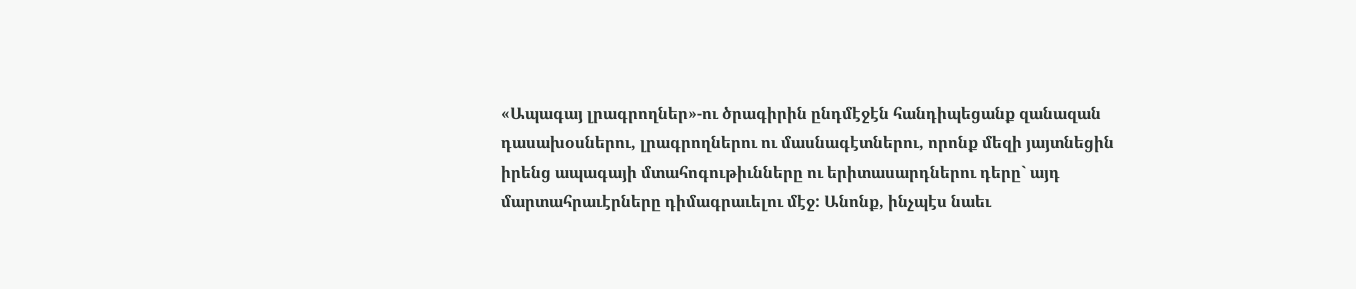«Ապագայ լրագրողներ»-ու ծրագիրին ընդմէջէն հանդիպեցանք զանազան դասախօսներու, լրագրողներու ու մասնագէտներու, որոնք մեզի յայտնեցին իրենց ապագայի մտահոգութիւնները ու երիտասարդներու դերը` այդ մարտահրաւէրները դիմագրաւելու մէջ: Անոնք, ինչպէս նաեւ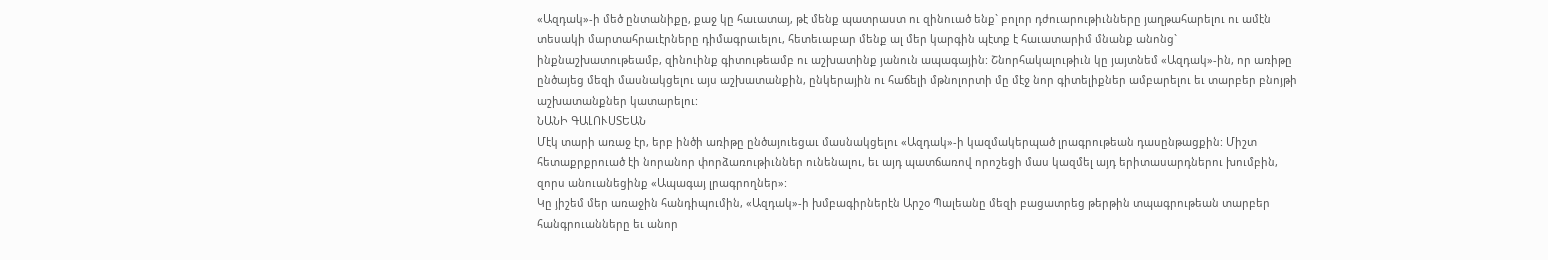«Ազդակ»-ի մեծ ընտանիքը, քաջ կը հաւատայ, թէ մենք պատրաստ ու զինուած ենք` բոլոր դժուարութիւնները յաղթահարելու ու ամէն տեսակի մարտահրաւէրները դիմագրաւելու, հետեւաբար մենք ալ մեր կարգին պէտք է հաւատարիմ մնանք անոնց` ինքնաշխատութեամբ, զինուինք գիտութեամբ ու աշխատինք յանուն ապագային: Շնորհակալութիւն կը յայտնեմ «Ազդակ»-ին, որ առիթը ընծայեց մեզի մասնակցելու այս աշխատանքին, ընկերային ու հաճելի մթնոլորտի մը մէջ նոր գիտելիքներ ամբարելու եւ տարբեր բնոյթի աշխատանքներ կատարելու:
ՆԱՆԻ ԳԱԼՈՒՍՏԵԱՆ
Մէկ տարի առաջ էր, երբ ինծի առիթը ընծայուեցաւ մասնակցելու «Ազդակ»-ի կազմակերպած լրագրութեան դասընթացքին: Միշտ հետաքրքրուած էի նորանոր փորձառութիւններ ունենալու, եւ այդ պատճառով որոշեցի մաս կազմել այդ երիտասարդներու խումբին, զորս անուանեցինք «Ապագայ լրագրողներ»:
Կը յիշեմ մեր առաջին հանդիպումին, «Ազդակ»-ի խմբագիրներէն Արշօ Պալեանը մեզի բացատրեց թերթին տպագրութեան տարբեր հանգրուանները եւ անոր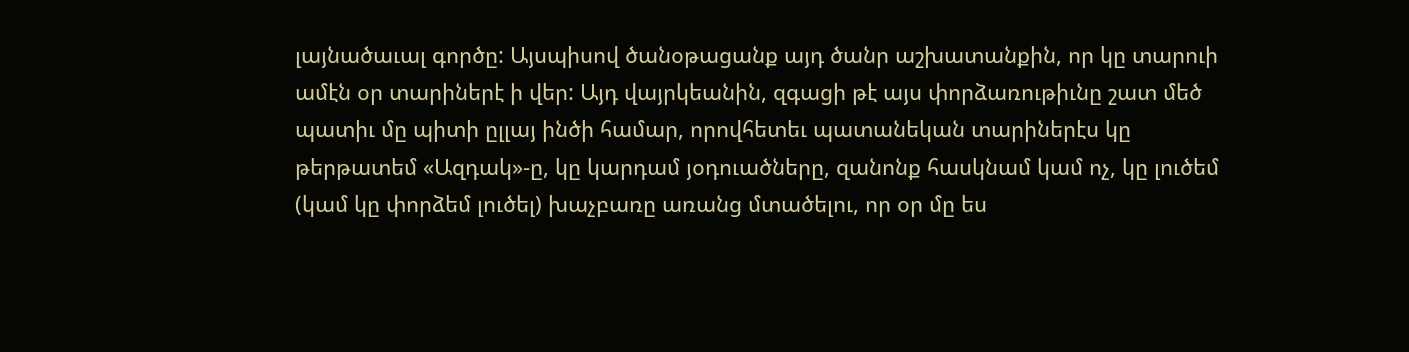լայնածաւալ գործը: Այսպիսով ծանօթացանք այդ ծանր աշխատանքին, որ կը տարուի ամէն օր տարիներէ ի վեր: Այդ վայրկեանին, զգացի թէ այս փորձառութիւնը շատ մեծ պատիւ մը պիտի ըլլայ ինծի համար, որովհետեւ պատանեկան տարիներէս կը թերթատեմ «Ազդակ»-ը, կը կարդամ յօդուածները, զանոնք հասկնամ կամ ոչ, կը լուծեմ (կամ կը փորձեմ լուծել) խաչբառը առանց մտածելու, որ օր մը ես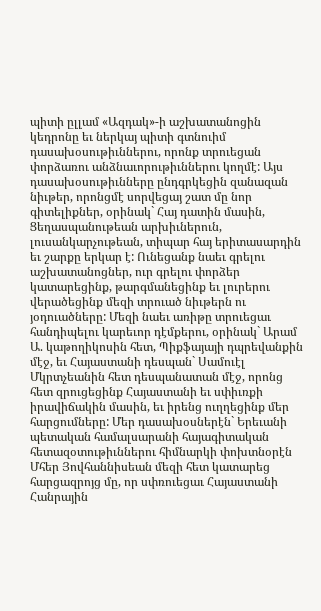պիտի ըլլամ «Ազդակ»-ի աշխատանոցին կեդրոնը եւ ներկայ պիտի գտնուիմ դասախօսութիւններու, որոնք տրուեցան փորձառու անձնաւորութիւններու կողմէ: Այս դասախօսութիւնները ընդգրկեցին զանազան նիւթեր, որոնցմէ սորվեցայ շատ մը նոր գիտելիքներ, օրինակ` Հայ դատին մասին, Ցեղասպանութեան արխիւներուն, լուսանկարչութեան, տիպար հայ երիտասարդին եւ շարքը երկար է: Ունեցանք նաեւ գրելու աշխատանոցներ, ուր գրելու փորձեր կատարեցինք, թարգմանեցինք եւ լուրերու վերածեցինք մեզի տրուած նիւթերն ու յօդուածները: Մեզի նաեւ առիթը տրուեցաւ հանդիպելու կարեւոր դէմքերու, օրինակ` Արամ Ա. կաթողիկոսին հետ, Պիքֆայայի դպրեվանքին մէջ, եւ Հայաստանի դեսպան` Սամուէլ Մկրտչեանին հետ դեսպանատան մէջ, որոնց հետ զրուցեցինք Հայաստանի եւ սփիւռքի իրավիճակին մասին, եւ իրենց ուղղեցինք մեր հարցումները: Մեր դասախօսներէն` Երեւանի պետական համալսարանի հայագիտական հետազօտութիւններու հիմնարկի փոխտնօրէն Մհեր Յովհաննիսեան մեզի հետ կատարեց հարցազրոյց մը, որ սփռուեցաւ Հայաստանի Հանրային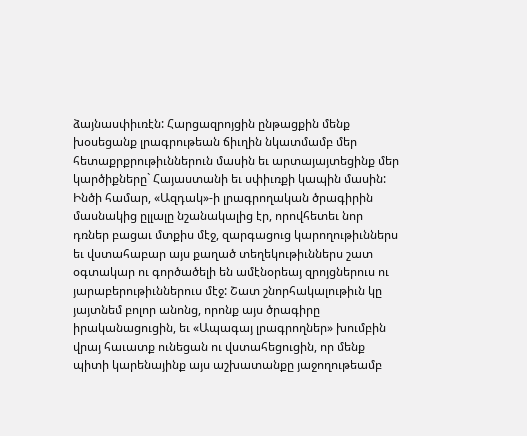ձայնասփիւռէն: Հարցազրոյցին ընթացքին մենք խօսեցանք լրագրութեան ճիւղին նկատմամբ մեր հետաքրքրութիւններուն մասին եւ արտայայտեցինք մեր կարծիքները` Հայաստանի եւ սփիւռքի կապին մասին:
Ինծի համար, «Ազդակ»-ի լրագրողական ծրագիրին մասնակից ըլլալը նշանակալից էր, որովհետեւ նոր դռներ բացաւ մտքիս մէջ, զարգացուց կարողութիւններս եւ վստահաբար այս քաղած տեղեկութիւններս շատ օգտակար ու գործածելի են ամէնօրեայ զրոյցներուս ու յարաբերութիւններուս մէջ: Շատ շնորհակալութիւն կը յայտնեմ բոլոր անոնց, որոնք այս ծրագիրը իրականացուցին, եւ «Ապագայ լրագրողներ» խումբին վրայ հաւատք ունեցան ու վստահեցուցին, որ մենք պիտի կարենայինք այս աշխատանքը յաջողութեամբ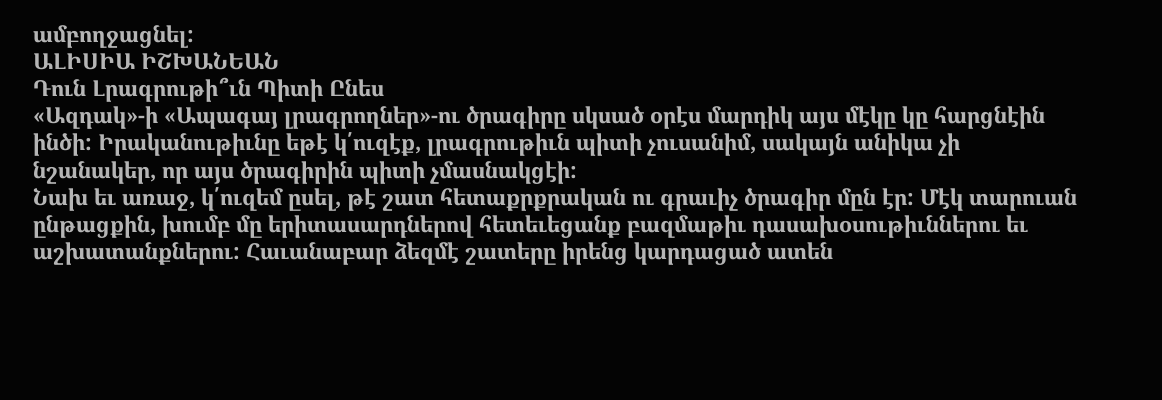ամբողջացնել:
ԱԼԻՍԻԱ ԻՇԽԱՆԵԱՆ
Դուն Լրագրութի՞ւն Պիտի Ընես
«Ազդակ»-ի «Ապագայ լրագրողներ»-ու ծրագիրը սկսած օրէս մարդիկ այս մէկը կը հարցնէին ինծի: Իրականութիւնը եթէ կ՛ուզէք, լրագրութիւն պիտի չուսանիմ, սակայն անիկա չի նշանակեր, որ այս ծրագիրին պիտի չմասնակցէի:
Նախ եւ առաջ, կ՛ուզեմ ըսել, թէ շատ հետաքրքրական ու գրաւիչ ծրագիր մըն էր: Մէկ տարուան ընթացքին, խումբ մը երիտասարդներով հետեւեցանք բազմաթիւ դասախօսութիւններու եւ աշխատանքներու: Հաւանաբար ձեզմէ շատերը իրենց կարդացած ատեն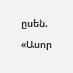ըսեն. «Ասոր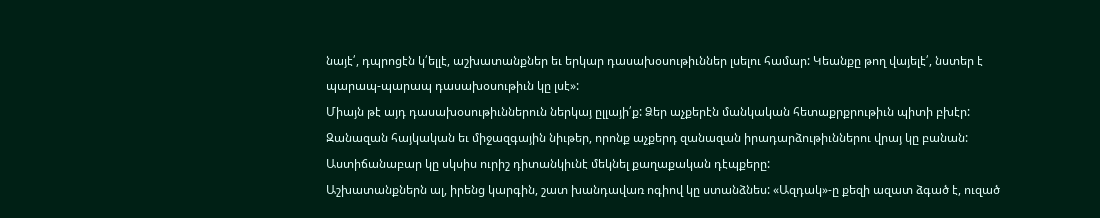նայէ՛, դպրոցէն կ՛ելլէ, աշխատանքներ եւ երկար դասախօսութիւններ լսելու համար: Կեանքը թող վայելէ՛, նստեր է պարապ-պարապ դասախօսութիւն կը լսէ»:
Միայն թէ այդ դասախօսութիւններուն ներկայ ըլլայի՛ք: Ձեր աչքերէն մանկական հետաքրքրութիւն պիտի բխէր: Զանազան հայկական եւ միջազգային նիւթեր, որոնք աչքերդ զանազան իրադարձութիւններու վրայ կը բանան: Աստիճանաբար կը սկսիս ուրիշ դիտանկիւնէ մեկնել քաղաքական դէպքերը:
Աշխատանքներն ալ, իրենց կարգին, շատ խանդավառ ոգիով կը ստանձնես: «Ազդակ»-ը քեզի ազատ ձգած է, ուզած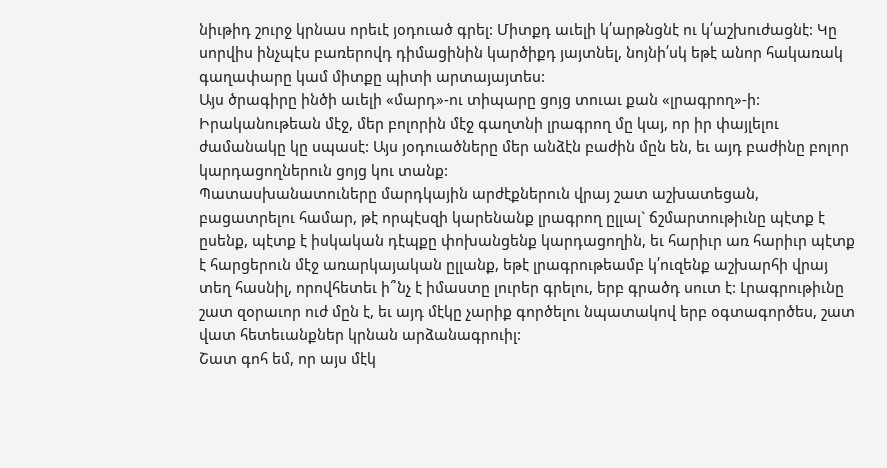նիւթիդ շուրջ կրնաս որեւէ յօդուած գրել: Միտքդ աւելի կ՛արթնցնէ ու կ՛աշխուժացնէ: Կը սորվիս ինչպէս բառերովդ դիմացինին կարծիքդ յայտնել, նոյնի՛սկ եթէ անոր հակառակ գաղափարը կամ միտքը պիտի արտայայտես:
Այս ծրագիրը ինծի աւելի «մարդ»-ու տիպարը ցոյց տուաւ քան «լրագրող»-ի: Իրականութեան մէջ, մեր բոլորին մէջ գաղտնի լրագրող մը կայ, որ իր փայլելու ժամանակը կը սպասէ: Այս յօդուածները մեր անձէն բաժին մըն են, եւ այդ բաժինը բոլոր կարդացողներուն ցոյց կու տանք:
Պատասխանատուները մարդկային արժէքներուն վրայ շատ աշխատեցան, բացատրելու համար, թէ որպէսզի կարենանք լրագրող ըլլալ` ճշմարտութիւնը պէտք է ըսենք, պէտք է իսկական դէպքը փոխանցենք կարդացողին, եւ հարիւր առ հարիւր պէտք է հարցերուն մէջ առարկայական ըլլանք, եթէ լրագրութեամբ կ՛ուզենք աշխարհի վրայ տեղ հասնիլ, որովհետեւ ի՞նչ է իմաստը լուրեր գրելու, երբ գրածդ սուտ է: Լրագրութիւնը շատ զօրաւոր ուժ մըն է, եւ այդ մէկը չարիք գործելու նպատակով երբ օգտագործես, շատ վատ հետեւանքներ կրնան արձանագրուիլ:
Շատ գոհ եմ, որ այս մէկ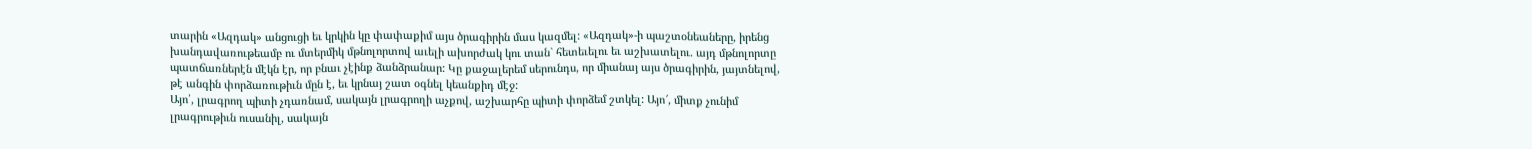տարին «Ազդակ» անցուցի եւ կրկին կը փափաքիմ այս ծրագիրին մաս կազմել: «Ազդակ»-ի պաշտօնեաները, իրենց խանդավառութեամբ ու մտերմիկ մթնոլորտով աւելի ախորժակ կու տան` հետեւելու եւ աշխատելու. այդ մթնոլորտը պատճառներէն մէկն էր, որ բնաւ չէինք ձանձրանար: Կը քաջալերեմ սերունդս, որ միանայ այս ծրագիրին, յայտնելով, թէ անգին փորձառութիւն մըն է, եւ կրնայ շատ օգնել կեանքիդ մէջ:
Այո՛, լրագրող պիտի չդառնամ, սակայն լրագրողի աչքով, աշխարհը պիտի փորձեմ շտկել: Այո՜, միտք չունիմ լրագրութիւն ուսանիլ, սակայն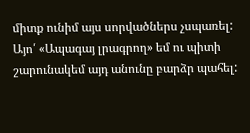միտք ունիմ այս սորվածներս չսպառել: Այո՛ «Ապագայ լրագրող» եմ ու պիտի շարունակեմ այդ անունը բարձր պահել: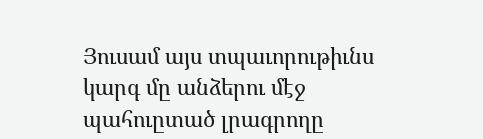Յուսամ այս տպաւորութիւնս կարգ մը անձերու մէջ պահուըտած լրագրողը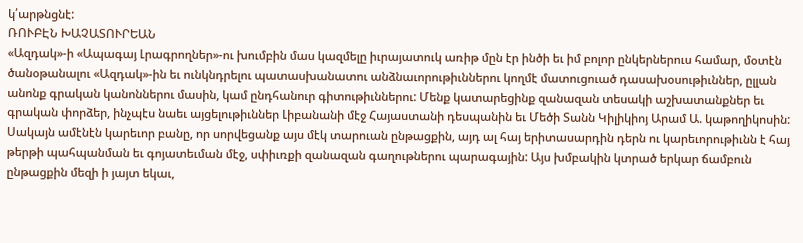կ՛արթնցնէ:
ՌՈՒԲԷՆ ԽԱՉԱՏՈՒՐԵԱՆ
«Ազդակ»-ի «Ապագայ Լրագրողներ»-ու խումբին մաս կազմելը իւրայատուկ առիթ մըն էր ինծի եւ իմ բոլոր ընկերներուս համար, մօտէն ծանօթանալու «Ազդակ»-ին եւ ունկնդրելու պատասխանատու անձնաւորութիւններու կողմէ մատուցուած դասախօսութիւններ, ըլլան անոնք գրական կանոններու մասին, կամ ընդհանուր գիտութիւններու: Մենք կատարեցինք զանազան տեսակի աշխատանքներ եւ գրական փորձեր, ինչպէս նաեւ այցելութիւններ Լիբանանի մէջ Հայաստանի դեսպանին եւ Մեծի Տանն Կիլիկիոյ Արամ Ա. կաթողիկոսին: Սակայն ամէնէն կարեւոր բանը, որ սորվեցանք այս մէկ տարուան ընթացքին, այդ ալ հայ երիտասարդին դերն ու կարեւորութիւնն է հայ թերթի պահպանման եւ գոյատեւման մէջ, սփիւռքի զանազան գաղութներու պարագային: Այս խմբակին կտրած երկար ճամբուն ընթացքին մեզի ի յայտ եկաւ,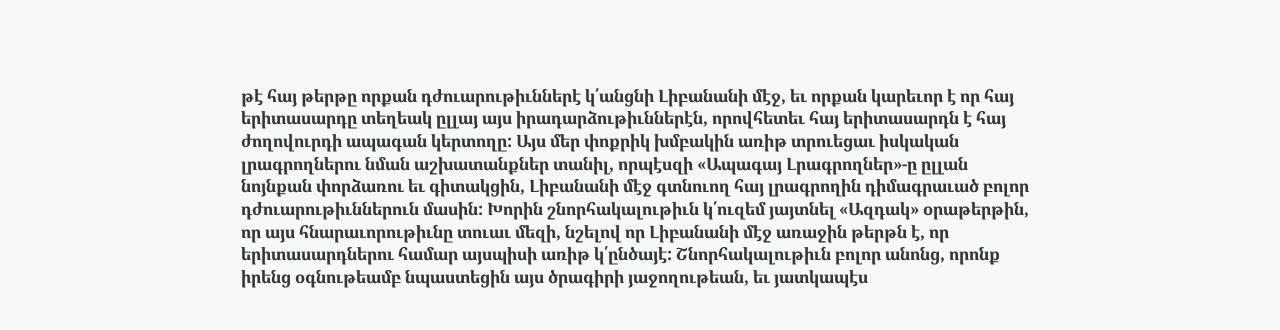թէ հայ թերթը որքան դժուարութիւններէ կ՛անցնի Լիբանանի մէջ, եւ որքան կարեւոր է որ հայ երիտասարդը տեղեակ ըլլայ այս իրադարձութիւններէն, որովհետեւ հայ երիտասարդն է հայ ժողովուրդի ապագան կերտողը: Այս մեր փոքրիկ խմբակին առիթ տրուեցաւ իսկական լրագրողներու նման աշխատանքներ տանիլ, որպէսզի «Ապագայ Լրագրողներ»-ը ըլլան նոյնքան փորձառու եւ գիտակցին, Լիբանանի մէջ գտնուող հայ լրագրողին դիմագրաւած բոլոր դժուարութիւններուն մասին: Խորին շնորհակալութիւն կ՛ուզեմ յայտնել «Ազդակ» օրաթերթին, որ այս հնարաւորութիւնը տուաւ մեզի, նշելով որ Լիբանանի մէջ առաջին թերթն է, որ երիտասարդներու համար այսպիսի առիթ կ՛ընծայէ: Շնորհակալութիւն բոլոր անոնց, որոնք իրենց օգնութեամբ նպաստեցին այս ծրագիրի յաջողութեան, եւ յատկապէս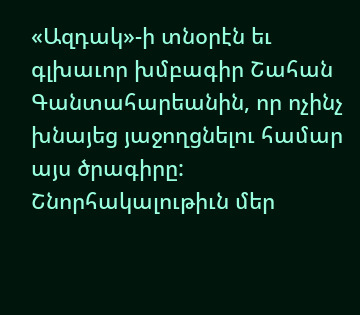«Ազդակ»-ի տնօրէն եւ գլխաւոր խմբագիր Շահան Գանտահարեանին, որ ոչինչ խնայեց յաջողցնելու համար այս ծրագիրը: Շնորհակալութիւն մեր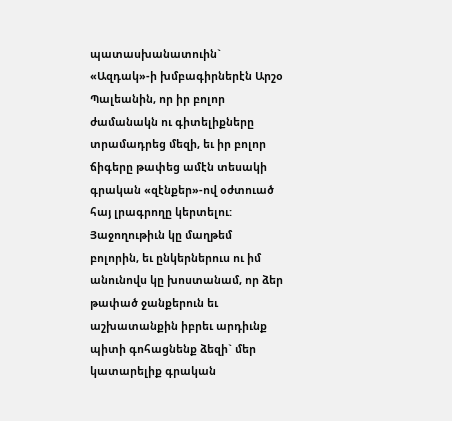պատասխանատուին` «Ազդակ»-ի խմբագիրներէն Արշօ Պալեանին, որ իր բոլոր ժամանակն ու գիտելիքները տրամադրեց մեզի, եւ իր բոլոր ճիգերը թափեց ամէն տեսակի գրական «զէնքեր»-ով օժտուած հայ լրագրողը կերտելու:
Յաջողութիւն կը մաղթեմ բոլորին, եւ ընկերներուս ու իմ անունովս կը խոստանամ, որ ձեր թափած ջանքերուն եւ աշխատանքին իբրեւ արդիւնք պիտի գոհացնենք ձեզի` մեր կատարելիք գրական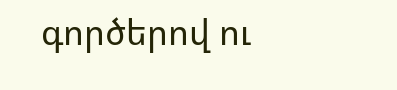գործերով ու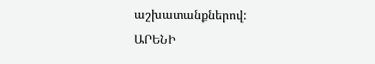աշխատանքներով:
ԱՐԵՆԻ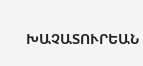ԽԱՉԱՏՈՒՐԵԱՆ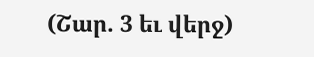(Շար. 3 եւ վերջ)